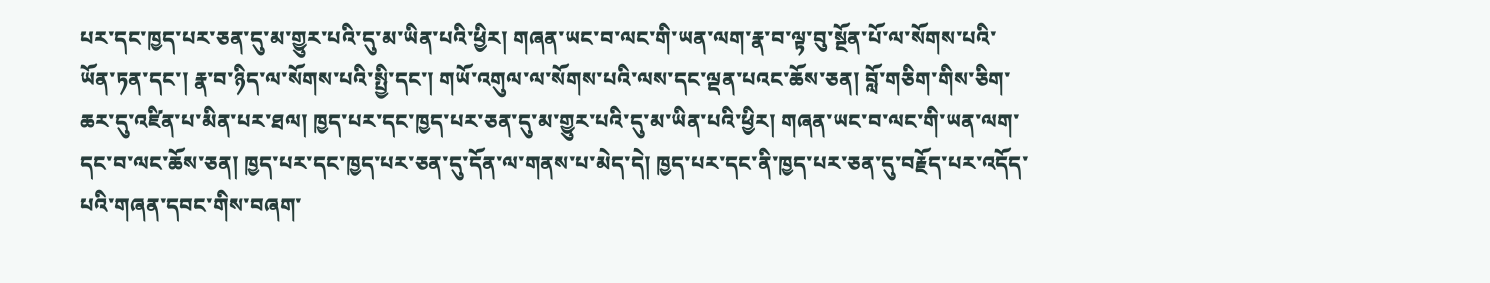པར་དང་ཁྱད་པར་ཅན་དུ་མ་གྱུར་པའི་དུ་མ་ཡིན་པའི་ཕྱིར། གཞན་ཡང་བ་ལང་གི་ཡན་ལག་རྣ་བ་ལྟ་བུ་སྔོན་པོ་ལ་སོགས་པའི་ཡོན་ཏན་དང་། རྣ་བ་ཉིད་ལ་སོགས་པའི་སྤྱི་དང་། གཡོ་འགུལ་ལ་སོགས་པའི་ལས་དང་ལྡན་པའང་ཆོས་ཅན། བློ་གཅིག་གིས་ཅིག་ཆར་དུ་འཛིན་པ་མིན་པར་ཐལ། ཁྱད་པར་དང་ཁྱད་པར་ཅན་དུ་མ་གྱུར་པའི་དུ་མ་ཡིན་པའི་ཕྱིར། གཞན་ཡང་བ་ལང་གི་ཡན་ལག་དང་བ་ལང་ཆོས་ཅན། ཁྱད་པར་དང་ཁྱད་པར་ཅན་དུ་དོན་ལ་གནས་པ་མེད་དེ། ཁྱད་པར་དང་ནི་ཁྱད་པར་ཅན་དུ་བརྗོད་པར་འདོད་པའི་གཞན་དབང་གིས་བཞག་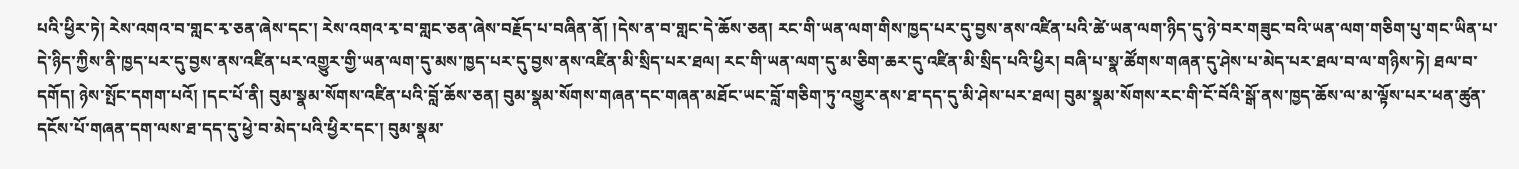པའི་ཕྱིར་ཏེ། རེས་འགའ་བ་གླང་རྭ་ཅན་ཞེས་དང་། རེས་འགའ་རྭ་བ་གླང་ཅན་ཞེས་བརྗོད་པ་བཞིན་ནོ། །དེས་ན་བ་གླང་དེ་ཆོས་ཅན། རང་གི་ཡན་ལག་གིས་ཁྱད་པར་དུ་བྱས་ནས་འཛིན་པའི་ཚེ་ཡན་ལག་ཉིད་དུ་ཉེ་བར་གཟུང་བའི་ཡན་ལག་གཅིག་པུ་གང་ཡིན་པ་དེ་ཉིད་ཀྱིས་ནི་ཁྱད་པར་དུ་བྱས་ནས་འཛིན་པར་འགྱུར་གྱི་ཡན་ལག་དུ་མས་ཁྱད་པར་དུ་བྱས་ནས་འཛིན་མི་སྲིད་པར་ཐལ། རང་གི་ཡན་ལག་དུ་མ་ཅིག་ཆར་དུ་འཛིན་མི་སྲིད་པའི་ཕྱིར། བཞི་པ་སྣ་ཚོགས་གཞན་དུ་ཤེས་པ་མེད་པར་ཐལ་བ་ལ་གཉིས་ཏེ། ཐལ་བ་དགོད། ཉེས་སྤོང་དགག་པའོ། །དང་པོ་ནི། བུམ་སྣམ་སོགས་འཛིན་པའི་བློ་ཆོས་ཅན། བུམ་སྣམ་སོགས་གཞན་དང་གཞན་མཐོང་ཡང་བློ་གཅིག་ཏུ་འགྱུར་ནས་ཐ་དད་དུ་མི་ཤེས་པར་ཐལ། བུམ་སྣམ་སོགས་རང་གི་ངོ་བོའི་སྒོ་ནས་ཁྱད་ཆོས་ལ་མ་ལྟོས་པར་ཕན་ཚུན་དངོས་པོ་གཞན་དག་ལས་ཐ་དད་དུ་ཕྱེ་བ་མེད་པའི་ཕྱིར་དང་། བུམ་སྣམ་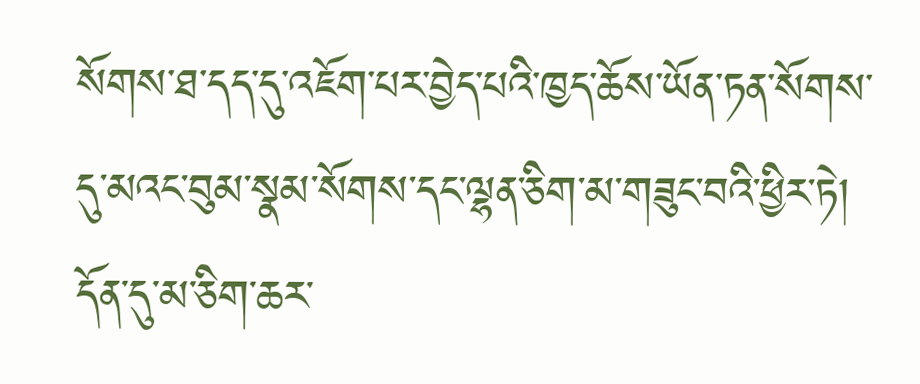སོགས་ཐ་དད་དུ་འཇོག་པར་བྱེད་པའི་ཁྱད་ཆོས་ཡོན་ཏན་སོགས་དུ་མའང་བུམ་སྣམ་སོགས་དང་ལྷན་ཅིག་མ་གཟུང་བའི་ཕྱིར་ཏེ། དོན་དུ་མ་ཅིག་ཆར་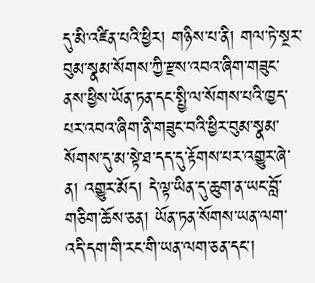དུ་མི་འཛིན་པའི་ཕྱིར། གཉིས་པ་ནི། གལ་ཏེ་སྔར་བུམ་སྣམ་སོགས་ཀྱི་རྫས་འབའ་ཞིག་གཟུང་ནས་ཕྱིས་ཡོན་ཏན་དང་སྤྱི་ལ་སོགས་པའི་ཁྱད་པར་འབའ་ཞིག་ནི་གཟུང་བའི་ཕྱིར་བུམ་སྣམ་སོགས་དུ་མ་སྟེ་ཐ་དད་དུ་རྟོགས་པར་འགྱུར་ཞེ་ན། འགྱུར་མོད། དེ་ལྟ་ཡིན་དུ་ཆུག་ན་ཡང་བློ་གཅིག་ཆོས་ཅན། ཡོན་ཏན་སོགས་ཡན་ལག་འདི་དག་གི་རང་གི་ཡན་ལག་ཅན་དང་།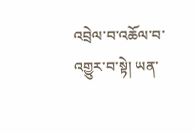འབྲེལ་བ་འཆོལ་བ་འགྱུར་བ་སྟེ། ཡན་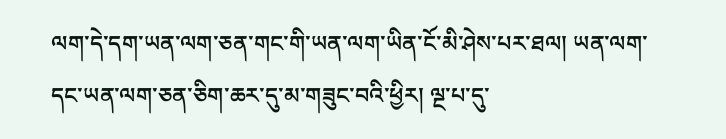ལག་དེ་དག་ཡན་ལག་ཅན་གང་གི་ཡན་ལག་ཡིན་ངོ་མི་ཤེས་པར་ཐལ། ཡན་ལག་དང་ཡན་ལག་ཅན་ཅིག་ཆར་དུ་མ་གཟུང་བའི་ཕྱིར། ལྔ་པ་དུ་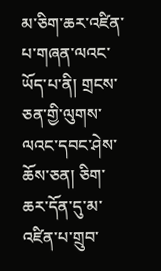མ་ཅིག་ཆར་འཛིན་པ་གཞན་ལའང་ཡོད་པ་ནི། གྲངས་ཅན་གྱི་ལུགས་ལའང་དབང་ཤེས་ཆོས་ཅན། ཅིག་ཆར་དོན་དུ་མ་འཛིན་པ་གྲུབ་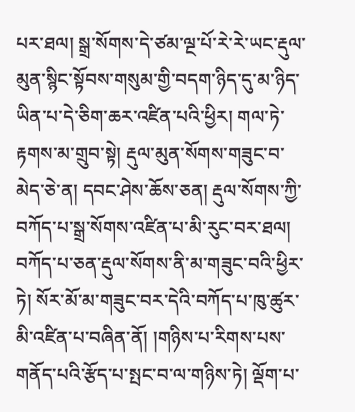པར་ཐལ། སྒྲ་སོགས་དེ་ཙམ་ལྔ་པོ་རེ་རེ་ཡང་རྡུལ་མུན་སྙིང་སྟོབས་གསུམ་གྱི་བདག་ཉིད་དུ་མ་ཉིད་ཡིན་པ་དེ་ཅིག་ཆར་འཛིན་པའི་ཕྱིར། གལ་ཏེ་རྟགས་མ་གྲུབ་སྟེ། རྡུལ་མུན་སོགས་གཟུང་བ་མེད་ཅེ་ན། དབང་ཤེས་ཆོས་ཅན། རྡུལ་སོགས་ཀྱི་བཀོད་པ་སྒྲ་སོགས་འཛིན་པ་མི་རུང་བར་ཐལ། བཀོད་པ་ཅན་རྡུལ་སོགས་ནི་མ་གཟུང་བའི་ཕྱིར་ཏེ། སོར་མོ་མ་གཟུང་བར་དེའི་བཀོད་པ་ཁུ་ཚུར་མི་འཛིན་པ་བཞིན་ནོ། །གཉིས་པ་རིགས་པས་གནོད་པའི་རྩོད་པ་སྤང་བ་ལ་གཉིས་ཏེ། ལྡོག་པ་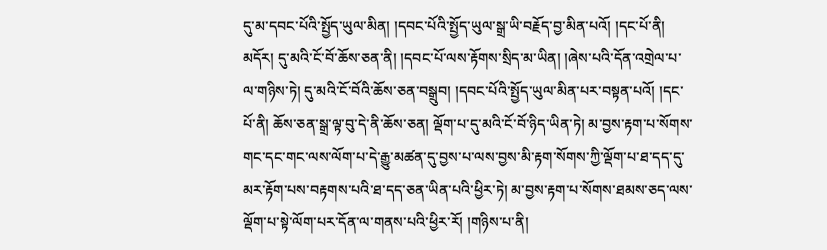དུ་མ་དབང་པོའི་སྤྱོད་ཡུལ་མིན། །དབང་པོའི་སྤྱོད་ཡུལ་སྒྲ་ཡི་བརྗོད་བྱ་མིན་པའོ། །དང་པོ་ནི། མདོར། དུ་མའི་ངོ་བོ་ཆོས་ཅན་ནི། །དབང་པོ་ལས་རྟོགས་སྲིད་མ་ཡིན། །ཞེས་པའི་དོན་འགྲེལ་པ་ལ་གཉིས་ཏེ། དུ་མའི་ངོ་བོའི་ཆོས་ཅན་བསྒྲུབ། །དབང་པོའི་སྤྱོད་ཡུལ་མིན་པར་བསྟན་པའོ། །དང་པོ་ནི། ཆོས་ཅན་སྒྲ་ལྟ་བུ་དེ་ནི་ཆོས་ཅན། ལྡོག་པ་དུ་མའི་ངོ་བོ་ཉིད་ཡིན་ཏེ། མ་བྱས་རྟག་པ་སོགས་གང་དང་གང་ལས་ལོག་པ་དེ་རྒྱུ་མཚན་དུ་བྱས་པ་ལས་བྱས་མི་རྟག་སོགས་ཀྱི་ལྡོག་པ་ཐ་དད་དུ་མར་རྟོག་པས་བརྟགས་པའི་ཐ་དད་ཅན་ཡིན་པའི་ཕྱིར་ཏེ། མ་བྱས་རྟག་པ་སོགས་ཐམས་ཅད་ལས་ལྡོག་པ་སྟེ་ལོག་པར་དོན་ལ་གནས་པའི་ཕྱིར་རོ། །གཉིས་པ་ནི།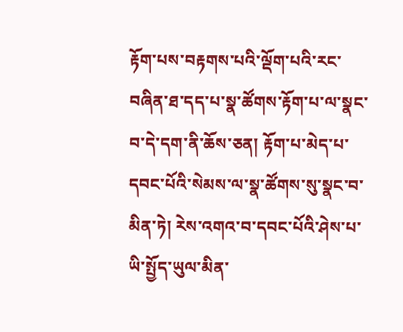རྟོག་པས་བརྟགས་པའི་ལྡོག་པའི་རང་བཞིན་ཐ་དད་པ་སྣ་ཚོགས་རྟོག་པ་ལ་སྣང་བ་དེ་དག་ནི་ཆོས་ཅན། རྟོག་པ་མེད་པ་དབང་པོའི་སེམས་ལ་སྣ་ཚོགས་སུ་སྣང་བ་མིན་ཏེ། རེས་འགའ་བ་དབང་པོའི་ཤེས་པ་ཡི་སྤྱོད་ཡུལ་མིན་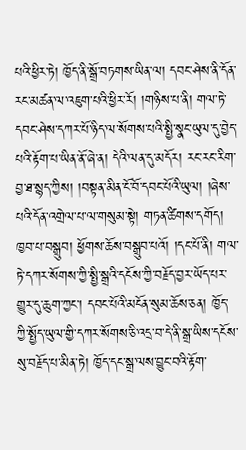པའི་ཕྱིར་ཏེ། ཁྱོད་ནི་སྒྲོ་བཏགས་ཡིན་ལ། དབང་ཤེས་ནི་དོན་རང་མཚན་ལ་འཇུག་པའི་ཕྱིར་རོ། །གཉིས་པ་ནི། གལ་ཏེ་དབང་ཤེས་དཀར་པོ་ཉིད་ལ་སོགས་པའི་སྤྱི་སྣང་ཡུལ་དུ་བྱེད་པའི་རྟོག་པ་ཡིན་ནོ་ཞེ་ན། དེའི་ལན་དུ་མདོར། རང་རང་རིག་བྱ་ཐ་སྙད་ཀྱིས། །བསྟན་མིན་ངོ་བོ་དབང་པོའི་ཡུལ། །ཞེས་པའི་དོན་འགྲེལ་པ་ལ་གསུམ་སྟེ། གཏན་ཚིགས་དགོད། ཁྱབ་པ་བསྒྲུབ། ཕྱོགས་ཆོས་བསྒྲུབ་པའོ། །དང་པོ་ནི། གལ་ཏེ་དཀར་སོགས་ཀྱི་སྤྱི་སྒྲའི་དངོས་ཀྱི་བརྗོད་བྱར་ཡོད་པར་གྱུར་དུ་ཆུག་ཀྱང་། དབང་པོའི་མངོན་སུམ་ཆོས་ཅན། ཁྱོད་ཀྱི་སྤྱོད་ཡུལ་གྱི་དཀར་སོགས་ཅི་འདྲ་བ་དེ་ནི་སྒྲ་ཡིས་དངོས་སུ་བརྗོད་པ་མིན་ཏེ། ཁྱོད་དང་སྒྲ་ལས་བྱུང་བའི་རྟོག་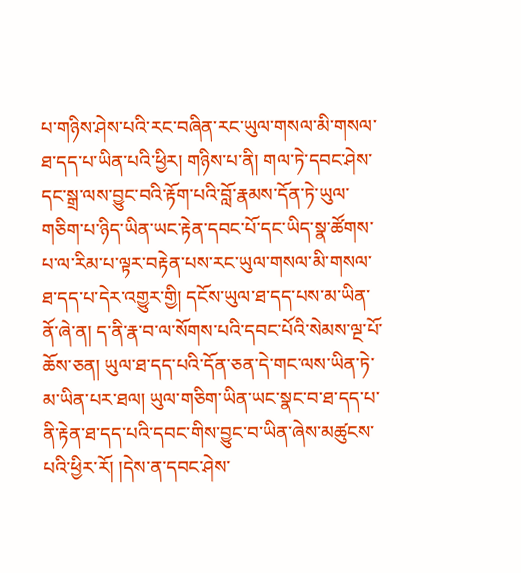པ་གཉིས་ཤེས་པའི་རང་བཞིན་རང་ཡུལ་གསལ་མི་གསལ་ཐ་དད་པ་ཡིན་པའི་ཕྱིར། གཉིས་པ་ནི། གལ་ཏེ་དབང་ཤེས་དང་སྒྲ་ལས་བྱུང་བའི་རྟོག་པའི་བློ་རྣམས་དོན་ཏེ་ཡུལ་གཅིག་པ་ཉིད་ཡིན་ཡང་རྟེན་དབང་པོ་དང་ཡིད་སྣ་ཚོགས་པ་ལ་རིམ་པ་ལྟར་བརྟེན་པས་རང་ཡུལ་གསལ་མི་གསལ་ཐ་དད་པ་དེར་འགྱུར་གྱི། དངོས་ཡུལ་ཐ་དད་པས་མ་ཡིན་ནོ་ཞེ་ན། ད་ནི་རྣ་བ་ལ་སོགས་པའི་དབང་པོའི་སེམས་ལྔ་པོ་ཆོས་ཅན། ཡུལ་ཐ་དད་པའི་དོན་ཅན་དེ་གང་ལས་ཡིན་ཏེ་མ་ཡིན་པར་ཐལ། ཡུལ་གཅིག་ཡིན་ཡང་སྣང་བ་ཐ་དད་པ་ནི་རྟེན་ཐ་དད་པའི་དབང་གིས་བྱུང་བ་ཡིན་ཞེས་མཚུངས་པའི་ཕྱིར་རོ། །དེས་ན་དབང་ཤེས་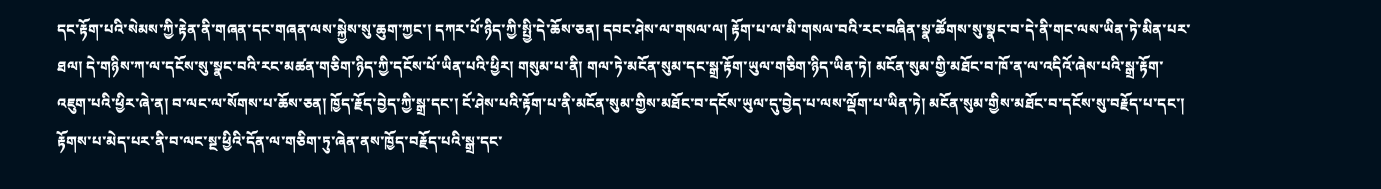དང་རྟོག་པའི་སེམས་ཀྱི་རྟེན་ནི་གཞན་དང་གཞན་ལས་སྐྱེས་སུ་ཆུག་ཀྱང་། དཀར་པོ་ཉིད་ཀྱི་སྤྱི་དེ་ཆོས་ཅན། དབང་ཤེས་ལ་གསལ་ལ། རྟོག་པ་ལ་མི་གསལ་བའི་རང་བཞིན་སྣ་ཚོགས་སུ་སྣང་བ་དེ་ནི་གང་ལས་ཡིན་ཏེ་མིན་པར་ཐལ། དེ་གཉིས་ཀ་ལ་དངོས་སུ་སྣང་བའི་རང་མཚན་གཅིག་ཉིད་ཀྱི་དངོས་པོ་ཡིན་པའི་ཕྱིར། གསུམ་པ་ནི། གལ་ཏེ་མངོན་སུམ་དང་སྒྲ་རྟོག་ཡུལ་གཅིག་ཉིད་ཡིན་ཏེ། མངོན་སུམ་གྱི་མཐོང་བ་ཁོ་ན་ལ་འདིའོ་ཞེས་པའི་སྒྲ་རྟོག་འཇུག་པའི་ཕྱིར་ཞེ་ན། བ་ལང་ལ་སོགས་པ་ཆོས་ཅན། ཁྱོད་རྗོད་བྱེད་ཀྱི་སྒྲ་དང་། ངོ་ཤེས་པའི་རྟོག་པ་ནི་མངོན་སུམ་གྱིས་མཐོང་བ་དངོས་ཡུལ་དུ་བྱེད་པ་ལས་ལྡོག་པ་ཡིན་ཏེ། མངོན་སུམ་གྱིས་མཐོང་བ་དངོས་སུ་བརྗོད་པ་དང་། རྟོགས་པ་མེད་པར་ནི་བ་ལང་སྔ་ཕྱིའི་དོན་ལ་གཅིག་ཏུ་ཞེན་ནས་ཁྱོད་བརྗོད་པའི་སྒྲ་དང་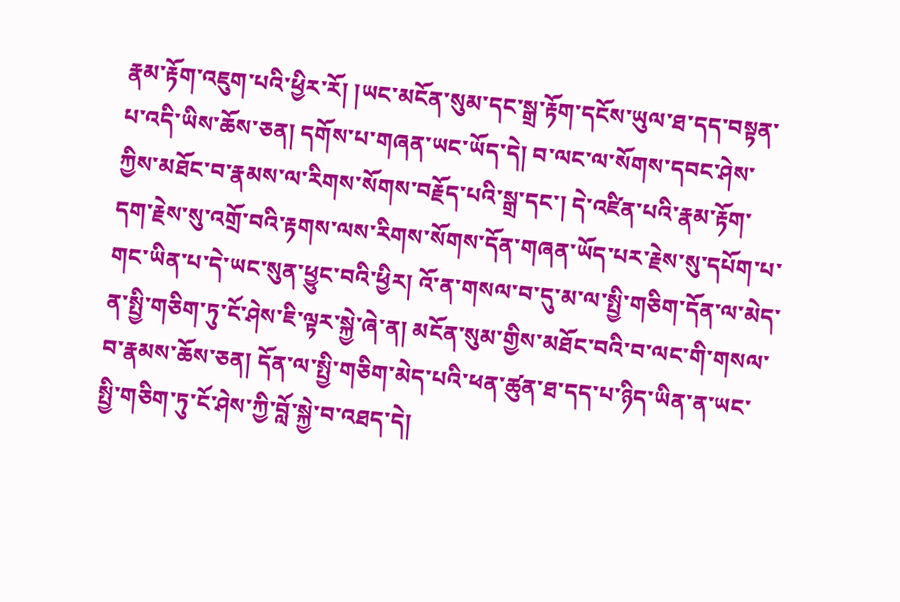རྣམ་རྟོག་འཇུག་པའི་ཕྱིར་རོ། །ཡང་མངོན་སུམ་དང་སྒྲ་རྟོག་དངོས་ཡུལ་ཐ་དད་བསྟན་པ་འདི་ཡིས་ཆོས་ཅན། དགོས་པ་གཞན་ཡང་ཡོད་དེ། བ་ལང་ལ་སོགས་དབང་ཤེས་ཀྱིས་མཐོང་བ་རྣམས་ལ་རིགས་སོགས་བརྗོད་པའི་སྒྲ་དང་། དེ་འཛིན་པའི་རྣམ་རྟོག་དག་རྗེས་སུ་འགྲོ་བའི་རྟགས་ལས་རིགས་སོགས་དོན་གཞན་ཡོད་པར་རྗེས་སུ་དཔོག་པ་གང་ཡིན་པ་དེ་ཡང་སུན་ཕྱུང་བའི་ཕྱིར། འོ་ན་གསལ་བ་དུ་མ་ལ་སྤྱི་གཅིག་དོན་ལ་མེད་ན་སྤྱི་གཅིག་ཏུ་ངོ་ཤེས་ཇི་ལྟར་སྐྱེ་ཞེ་ན། མངོན་སུམ་གྱིས་མཐོང་བའི་བ་ལང་གི་གསལ་བ་རྣམས་ཆོས་ཅན། དོན་ལ་སྤྱི་གཅིག་མེད་པའི་ཕན་ཚུན་ཐ་དད་པ་ཉིད་ཡིན་ན་ཡང་སྤྱི་གཅིག་ཏུ་ངོ་ཤེས་ཀྱི་བློ་སྐྱེ་བ་འཐད་དེ།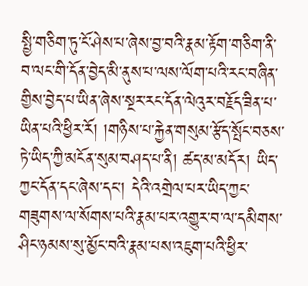སྤྱི་གཅིག་ཏུ་ངོ་ཤེས་པ་ཞེས་བྱ་བའི་རྣམ་རྟོག་གཅིག་ནི་བ་ལང་གི་དོན་བྱེད་མི་ནུས་པ་ལས་ལོག་པའི་རང་བཞིན་གྱིས་བྱེད་པ་ཡིན་ཞེས་སྔར་རང་དོན་ལེའུར་བརྗོད་ཟིན་པ་ཡིན་པའི་ཕྱིར་རོ། །གཉིས་པ་རྐྱེན་གསུམ་རྩོད་སྤོང་བཅས་ཏེ་ཡིད་ཀྱི་མངོན་སུམ་བཤད་པ་ནི། ཚད་མ་མདོར། ཡིད་ཀྱང་དོན་དང་ཞེས་དང་། དེའི་འགྲེལ་པར་ཡིད་ཀྱང་གཟུགས་ལ་སོགས་པའི་རྣམ་པར་འགྱུར་བ་ལ་དམིགས་ཤིང་ཉམས་སུ་མྱོང་བའི་རྣམ་པས་འཇུག་པའི་ཕྱིར་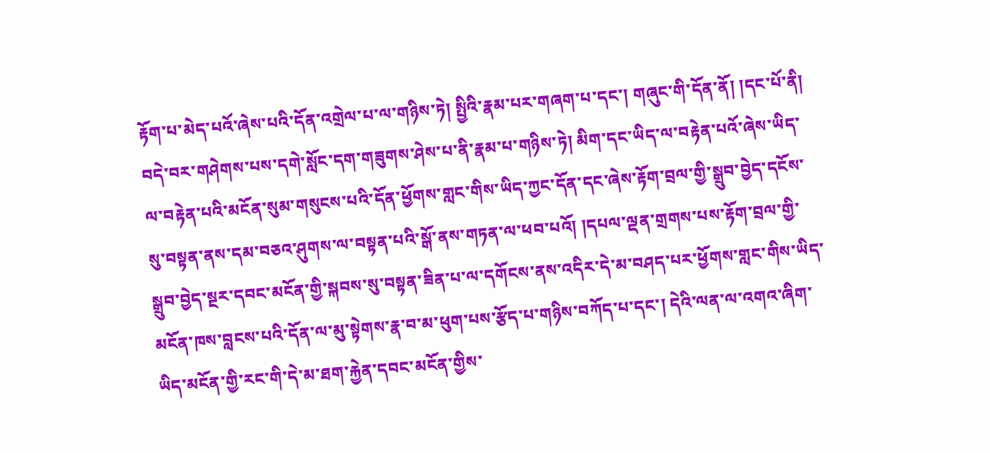རྟོག་པ་མེད་པའོ་ཞེས་པའི་དོན་འགྲེལ་པ་ལ་གཉིས་ཏེ། སྤྱིའི་རྣམ་པར་གཞག་པ་དང་། གཞུང་གི་དོན་ནོ། །དང་པོ་ནི། བདེ་བར་གཤེགས་པས་དགེ་སློང་དག་གཟུགས་ཤེས་པ་ནི་རྣམ་པ་གཉིས་ཏེ། མིག་དང་ཡིད་ལ་བརྟེན་པའོ་ཞེས་ཡིད་ལ་བརྟེན་པའི་མངོན་སུམ་གསུངས་པའི་དོན་ཕྱོགས་གླང་གིས་ཡིད་ཀྱང་དོན་དང་ཞེས་རྟོག་བྲལ་གྱི་སྒྲུབ་བྱེད་དངོས་སུ་བསྟན་ནས་དམ་བཅའ་ཤུགས་ལ་བསྟན་པའི་སྒོ་ནས་གཏན་ལ་ཕབ་པའོ། །དཔལ་ལྡན་གྲགས་པས་རྟོག་བྲལ་གྱི་སྒྲུབ་བྱེད་སྔར་དབང་མངོན་གྱི་སྐབས་སུ་བསྟན་ཟིན་པ་ལ་དགོངས་ནས་འདིར་དེ་མ་བཤད་པར་ཕྱོགས་གླང་གིས་ཡིད་མངོན་ཁས་བླངས་པའི་དོན་ལ་མུ་སྟེགས་རྣ་བ་མ་ཕུག་པས་རྩོད་པ་གཉིས་བཀོད་པ་དང་། དེའི་ལན་ལ་འགའ་ཞིག་ཡིད་མངོན་གྱི་རང་གི་དེ་མ་ཐག་རྐྱེན་དབང་མངོན་གྱིས་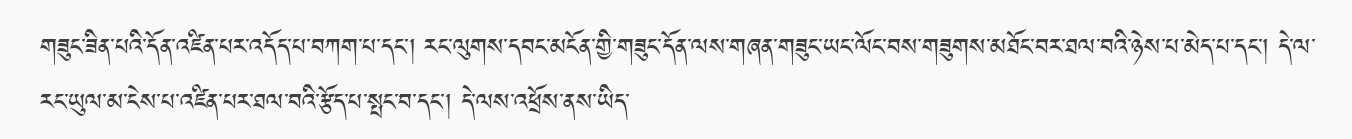གཟུང་ཟིན་པའི་དོན་འཛིན་པར་འདོད་པ་བཀག་པ་དང་། རང་ལུགས་དབང་མངོན་གྱི་གཟུང་དོན་ལས་གཞན་གཟུང་ཡང་ལོང་བས་གཟུགས་མཐོང་བར་ཐལ་བའི་ཉེས་པ་མེད་པ་དང་། དེ་ལ་རང་ཡུལ་མ་ངེས་པ་འཛིན་པར་ཐལ་བའི་རྩོད་པ་སྤང་བ་དང་། དེ་ལས་འཕྲོས་ནས་ཡིད་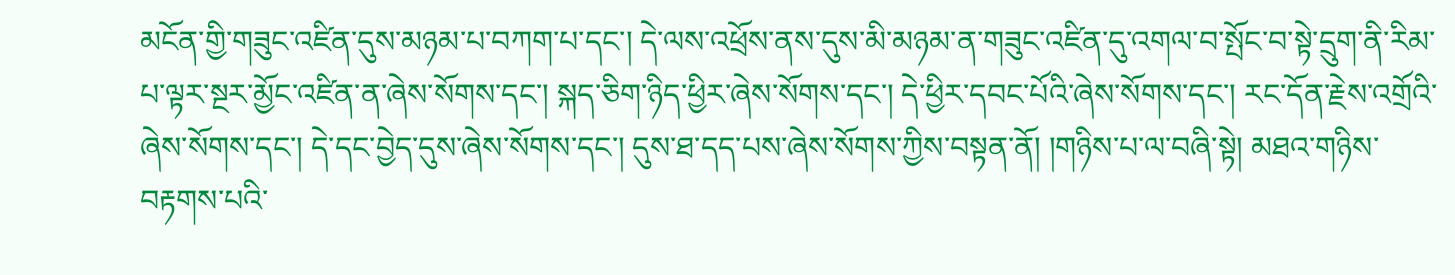མངོན་གྱི་གཟུང་འཛིན་དུས་མཉམ་པ་བཀག་པ་དང་། དེ་ལས་འཕྲོས་ནས་དུས་མི་མཉམ་ན་གཟུང་འཛིན་དུ་འགལ་བ་སྤོང་བ་སྟེ་དྲུག་ནི་རིམ་པ་ལྟར་སྔར་མྱོང་འཛིན་ན་ཞེས་སོགས་དང་། སྐད་ཅིག་ཉིད་ཕྱིར་ཞེས་སོགས་དང་། དེ་ཕྱིར་དབང་པོའི་ཞེས་སོགས་དང་། རང་དོན་རྗེས་འགྲོའི་ཞེས་སོགས་དང་། དེ་དང་བྱེད་དུས་ཞེས་སོགས་དང་། དུས་ཐ་དད་པས་ཞེས་སོགས་ཀྱིས་བསྟན་ནོ། །གཉིས་པ་ལ་བཞི་སྟེ། མཐའ་གཉིས་བརྟགས་པའི་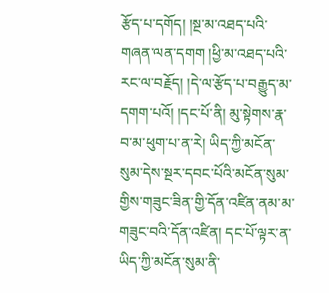རྩོད་པ་དགོད། །སྔ་མ་འཐད་པའི་གཞན་ལན་དགག །ཕྱི་མ་འཐད་པའི་རང་ལ་བརྗོད། །དེ་ལ་རྩོད་པ་བརྒྱུད་མ་དགག་པའོ། །དང་པོ་ནི། མུ་སྟེགས་རྣ་བ་མ་ཕུག་པ་ན་རེ། ཡིད་ཀྱི་མངོན་སུམ་དེས་སྔར་དབང་པོའི་མངོན་སུམ་གྱིས་གཟུང་ཟིན་གྱི་དོན་འཛིན་ནམ་མ་གཟུང་བའི་དོན་འཛིན། དང་པོ་ལྟར་ན་ཡིད་ཀྱི་མངོན་སུམ་ནི་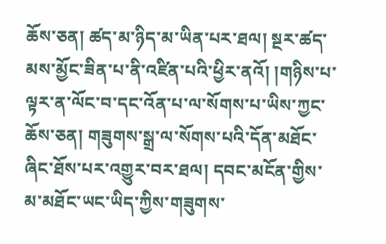ཆོས་ཅན། ཚད་མ་ཉིད་མ་ཡིན་པར་ཐལ། སྔར་ཚད་མས་མྱོང་ཟིན་པ་ནི་འཛིན་པའི་ཕྱིར་ནའོ། །གཉིས་པ་ལྟར་ན་ལོང་བ་དང་འོན་པ་ལ་སོགས་པ་ཡིས་ཀྱང་ཆོས་ཅན། གཟུགས་སྒྲ་ལ་སོགས་པའི་དོན་མཐོང་ཞིང་ཐོས་པར་འགྱུར་བར་ཐལ། དབང་མངོན་གྱིས་མ་མཐོང་ཡང་ཡིད་ཀྱིས་གཟུགས་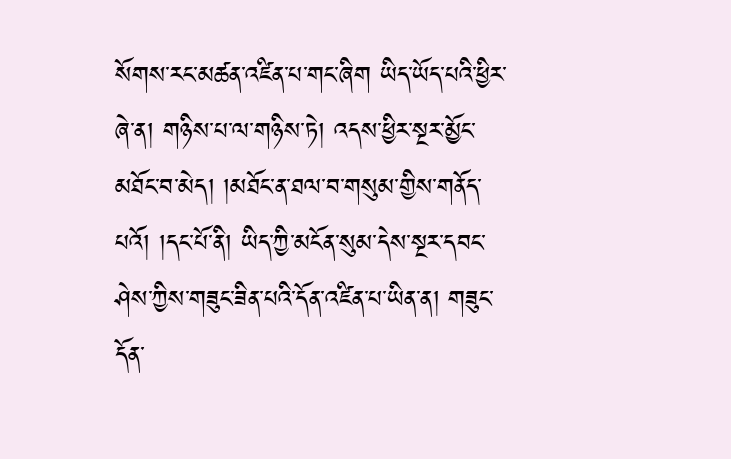སོགས་རང་མཚན་འཛིན་པ་གང་ཞིག ཡིད་ཡོད་པའི་ཕྱིར་ཞེ་ན། གཉིས་པ་ལ་གཉིས་ཏེ། འདས་ཕྱིར་སྔར་མྱོང་མཐོང་བ་མེད། །མཐོང་ན་ཐལ་བ་གསུམ་གྱིས་གནོད་པའོ། །དང་པོ་ནི། ཡིད་ཀྱི་མངོན་སུམ་དེས་སྔར་དབང་ཤེས་ཀྱིས་གཟུང་ཟིན་པའི་དོན་འཛིན་པ་ཡིན་ན། གཟུང་དོན་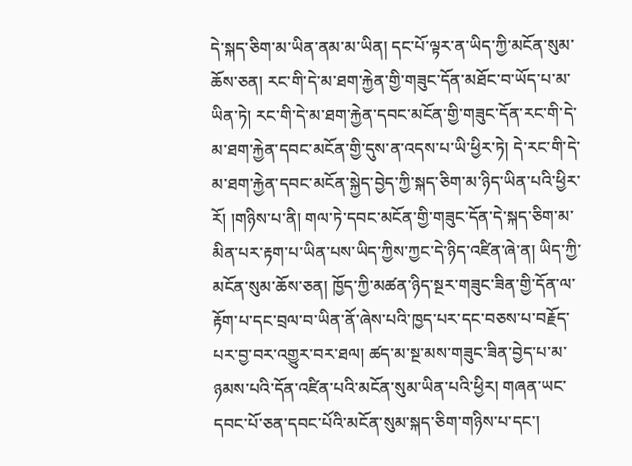དེ་སྐད་ཅིག་མ་ཡིན་ནམ་མ་ཡིན། དང་པོ་ལྟར་ན་ཡིད་ཀྱི་མངོན་སུམ་ཆོས་ཅན། རང་གི་དེ་མ་ཐག་རྐྱེན་གྱི་གཟུང་དོན་མཐོང་བ་ཡོད་པ་མ་ཡིན་ཏེ། རང་གི་དེ་མ་ཐག་རྐྱེན་དབང་མངོན་གྱི་གཟུང་དོན་རང་གི་དེ་མ་ཐག་རྐྱེན་དབང་མངོན་གྱི་དུས་ན་འདས་པ་ཡི་ཕྱིར་ཏེ། དེ་རང་གི་དེ་མ་ཐག་རྐྱེན་དབང་མངོན་སྐྱེད་བྱེད་ཀྱི་སྐད་ཅིག་མ་ཉིད་ཡིན་པའི་ཕྱིར་རོ། །གཉིས་པ་ནི། གལ་ཏེ་དབང་མངོན་གྱི་གཟུང་དོན་དེ་སྐད་ཅིག་མ་མིན་པར་རྟག་པ་ཡིན་པས་ཡིད་ཀྱིས་ཀྱང་དེ་ཉིད་འཛིན་ཞེ་ན། ཡིད་ཀྱི་མངོན་སུམ་ཆོས་ཅན། ཁྱོད་ཀྱི་མཚན་ཉིད་སྔར་གཟུང་ཟིན་གྱི་དོན་ལ་རྟོག་པ་དང་བྲལ་བ་ཡིན་ནོ་ཞེས་པའི་ཁྱད་པར་དང་བཅས་པ་བརྗོད་པར་བྱ་བར་འགྱུར་བར་ཐལ། ཚད་མ་སྔ་མས་གཟུང་ཟིན་བྱེད་པ་མ་ཉམས་པའི་དོན་འཛིན་པའི་མངོན་སུམ་ཡིན་པའི་ཕྱིར། གཞན་ཡང་དབང་པོ་ཅན་དབང་པོའི་མངོན་སུམ་སྐད་ཅིག་གཉིས་པ་དང་།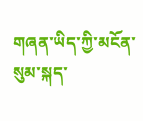གཞན་ཡིད་ཀྱི་མངོན་སུམ་སྐད་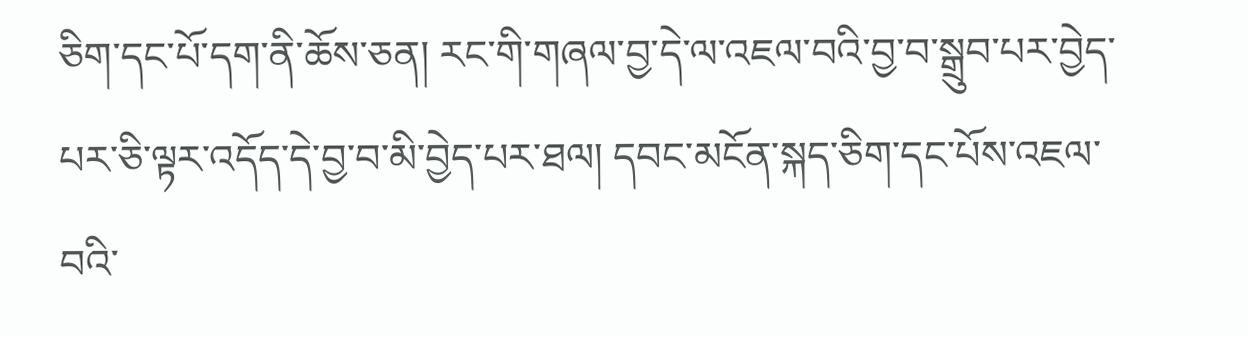ཅིག་དང་པོ་དག་ནི་ཆོས་ཅན། རང་གི་གཞལ་བྱ་དེ་ལ་འཇལ་བའི་བྱ་བ་སྒྲུབ་པར་བྱེད་པར་ཅི་ལྟར་འདོད་དེ་བྱ་བ་མི་བྱེད་པར་ཐལ། དབང་མངོན་སྐད་ཅིག་དང་པོས་འཇལ་བའི་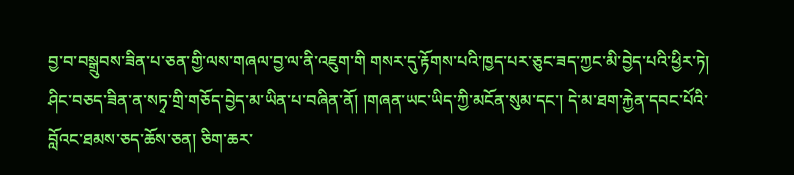བྱ་བ་བསྒྲུབས་ཟིན་པ་ཅན་གྱི་ལས་གཞལ་བྱ་ལ་ནི་འཇུག་གི གསར་དུ་རྟོགས་པའི་ཁྱད་པར་ཅུང་ཟད་ཀྱང་མི་བྱེད་པའི་ཕྱིར་ཏེ། ཤིང་བཅད་ཟིན་ན་སཏྭ་གྲི་གཅོད་བྱེད་མ་ཡིན་པ་བཞིན་ནོ། །གཞན་ཡང་ཡིད་ཀྱི་མངོན་སུམ་དང་། དེ་མ་ཐག་རྐྱེན་དབང་པོའི་བློའང་ཐམས་ཅད་ཆོས་ཅན། ཅིག་ཆར་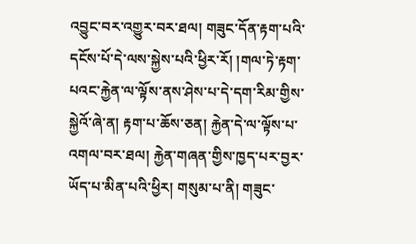འབྱུང་བར་འགྱུར་བར་ཐལ། གཟུང་དོན་རྟག་པའི་དངོས་པོ་དེ་ལས་སྐྱེས་པའི་ཕྱིར་རོ། །གལ་ཏེ་རྟག་པའང་རྐྱེན་ལ་ལྟོས་ནས་ཤེས་པ་དེ་དག་རིམ་གྱིས་སྐྱེའོ་ཞེ་ན། རྟག་པ་ཆོས་ཅན། རྐྱེན་དེ་ལ་ལྟོས་པ་འགལ་བར་ཐལ། རྐྱེན་གཞན་གྱིས་ཁྱད་པར་བྱར་ཡོད་པ་མིན་པའི་ཕྱིར། གསུམ་པ་ནི། གཟུང་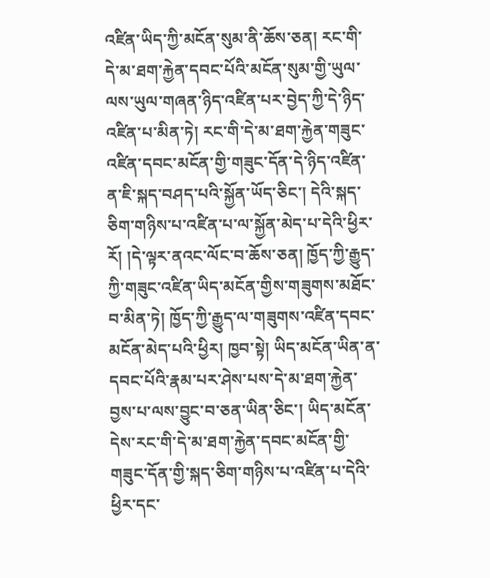འཛིན་ཡིད་ཀྱི་མངོན་སུམ་ནི་ཆོས་ཅན། རང་གི་དེ་མ་ཐག་རྐྱེན་དབང་པོའི་མངོན་སུམ་གྱི་ཡུལ་ལས་ཡུལ་གཞན་ཉིད་འཛིན་པར་བྱེད་ཀྱི་དེ་ཉིད་འཛིན་པ་མིན་ཏེ། རང་གི་དེ་མ་ཐག་རྐྱེན་གཟུང་འཛིན་དབང་མངོན་གྱི་གཟུང་དོན་དེ་ཉིད་འཛིན་ན་ཇི་སྐད་བཤད་པའི་སྐྱོན་ཡོད་ཅིང་། དེའི་སྐད་ཅིག་གཉིས་པ་འཛིན་པ་ལ་སྐྱོན་མེད་པ་དེའི་ཕྱིར་རོ། །དེ་ལྟར་ནའང་ལོང་བ་ཆོས་ཅན། ཁྱོད་ཀྱི་རྒྱུད་ཀྱི་གཟུང་འཛིན་ཡིད་མངོན་གྱིས་གཟུགས་མཐོང་བ་མིན་ཏེ། ཁྱོད་ཀྱི་རྒྱུད་ལ་གཟུགས་འཛིན་དབང་མངོན་མེད་པའི་ཕྱིར། ཁྱབ་སྟེ། ཡིད་མངོན་ཡིན་ན་དབང་པོའི་རྣམ་པར་ཤེས་པས་དེ་མ་ཐག་རྐྱེན་བྱས་པ་ལས་བྱུང་བ་ཅན་ཡིན་ཅིང་། ཡིད་མངོན་དེས་རང་གི་དེ་མ་ཐག་རྐྱེན་དབང་མངོན་གྱི་གཟུང་དོན་གྱི་སྐད་ཅིག་གཉིས་པ་འཛིན་པ་དེའི་ཕྱིར་དང་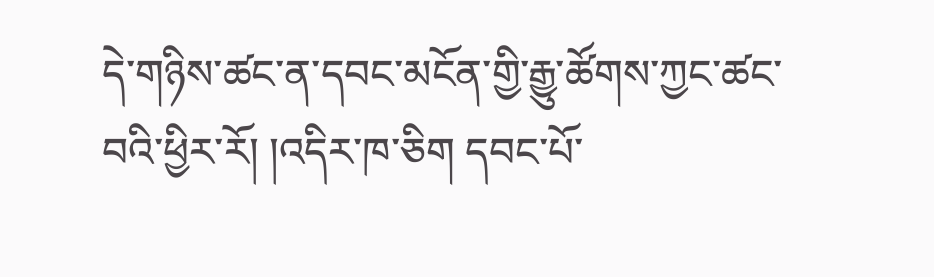དེ་གཉིས་ཚང་ན་དབང་མངོན་གྱི་རྒྱུ་ཚོགས་ཀྱང་ཚང་བའི་ཕྱིར་རོ། །འདིར་ཁ་ཅིག དབང་པོ་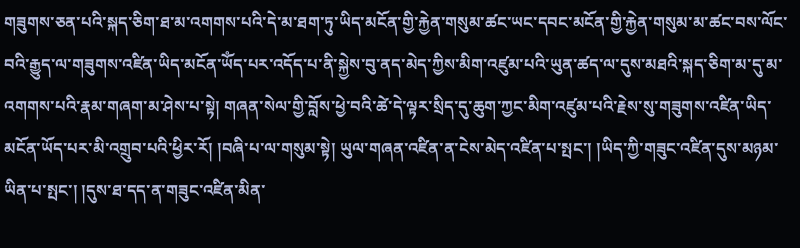གཟུགས་ཅན་པའི་སྐད་ཅིག་ཐ་མ་འགགས་པའི་དེ་མ་ཐག་ཏུ་ཡིད་མངོན་གྱི་རྐྱེན་གསུམ་ཚང་ཡང་དབང་མངོན་གྱི་རྐྱེན་གསུམ་མ་ཚང་བས་ལོང་བའི་རྒྱུད་ལ་གཟུགས་འཛིན་ཡིད་མངོན་ཡོཾད་པར་འདོད་པ་ནི་སྐྱེས་བུ་ནད་མེད་ཀྱིས་མིག་འཛུམ་པའི་ཡུན་ཚད་ལ་དུས་མཐའི་སྐད་ཅིག་མ་དུ་མ་འགགས་པའི་རྣམ་གཞག་མ་ཤེས་པ་སྟེ། གཞན་སེལ་གྱི་བློས་ཕྱེ་བའི་ཚེ་དེ་ལྟར་སྲིད་དུ་ཆུག་ཀྱང་མིག་འཛུམ་པའི་རྗེས་སུ་གཟུགས་འཛིན་ཡིད་མངོན་ཡོད་པར་མི་འགྲུབ་པའི་ཕྱིར་རོ། །བཞི་པ་ལ་གསུམ་སྟེ། ཡུལ་གཞན་འཛིན་ན་ངེས་མེད་འཛིན་པ་སྤང་། །ཡིད་ཀྱི་གཟུང་འཛིན་དུས་མཉམ་ཡིན་པ་སྤང་། །དུས་ཐ་དད་ན་གཟུང་འཛིན་མིན་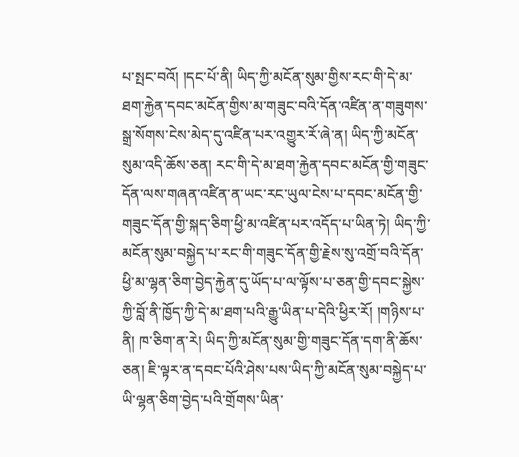པ་སྤང་བའོ། །དང་པོ་ནི། ཡིད་ཀྱི་མངོན་སུམ་གྱིས་རང་གི་དེ་མ་ཐག་རྐྱེན་དབང་མངོན་གྱིས་མ་གཟུང་བའི་དོན་འཛིན་ན་གཟུགས་སྒྲ་སོགས་ངེས་མེད་དུ་འཛིན་པར་འགྱུར་རོ་ཞེ་ན། ཡིད་ཀྱི་མངོན་སུམ་འདི་ཆོས་ཅན། རང་གི་དེ་མ་ཐག་རྐྱེན་དབང་མངོན་གྱི་གཟུང་དོན་ལས་གཞན་འཛིན་ན་ཡང་རང་ཡུལ་ངེས་པ་དབང་མངོན་གྱི་གཟུང་དོན་གྱི་སྐད་ཅིག་ཕྱི་མ་འཛིན་པར་འདོད་པ་ཡིན་ཏེ། ཡིད་ཀྱི་མངོན་སུམ་བསྐྱེད་པ་རང་གི་གཟུང་དོན་གྱི་རྗེས་སུ་འགྲོ་བའི་དོན་ཕྱི་མ་ལྷན་ཅིག་བྱེད་རྐྱེན་དུ་ཡོད་པ་ལ་ལྟོས་པ་ཅན་གྱི་དབང་སྐྱེས་ཀྱི་བློ་ནི་ཁྱོད་ཀྱི་དེ་མ་ཐག་པའི་རྒྱུ་ཡིན་པ་དེའི་ཕྱིར་རོ། །གཉིས་པ་ནི། ཁ་ཅིག་ན་རེ། ཡིད་ཀྱི་མངོན་སུམ་གྱི་གཟུང་དོན་དག་ནི་ཆོས་ཅན། ཇི་ལྟར་ན་དབང་པོའི་ཤེས་པས་ཡིད་ཀྱི་མངོན་སུམ་བསྐྱེད་པ་ཡི་ལྷན་ཅིག་བྱེད་པའི་གྲོགས་ཡིན་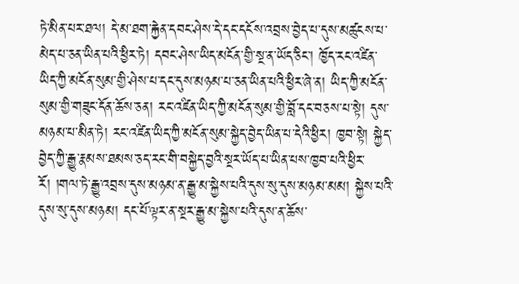ཏེ་མིན་པར་ཐལ། དེ་མ་ཐག་རྐྱེན་དབང་ཤེས་དེ་དང་དངོས་འབྲས་བྱེད་པ་དུས་མཚུངས་པ་མེད་པ་ཅན་ཡིན་པའི་ཕྱིར་ཏེ། དབང་ཤེས་ཡིད་མངོན་གྱི་སྔ་ན་ཡོད་ཅིང་། ཁྱོད་རང་འཛིན་ཡིད་ཀྱི་མངོན་སུམ་གྱི་ཤེས་པ་དང་དུས་མཉམ་པ་ཅན་ཡིན་པའི་ཕྱིར་ཞེ་ན། ཡིད་ཀྱི་མངོན་སུམ་གྱི་གཟུང་དོན་ཆོས་ཅན། རང་འཛིན་ཡིད་ཀྱི་མངོན་སུམ་གྱི་བློ་དང་བཅས་པ་སྟེ། དུས་མཉམ་པ་མིན་ཏེ། རང་འཛིན་ཡིད་ཀྱི་མངོན་སུམ་སྐྱེད་བྱེད་ཡིན་པ་དེའི་ཕྱིར། ཁྱབ་སྟེ། སྐྱེད་བྱེད་ཀྱི་རྒྱུ་རྣམས་ཐམས་ཅད་རང་གི་བསྐྱེད་བྱའི་སྔར་ཡོད་པ་ཡིན་པས་ཁྱབ་པའི་ཕྱིར་རོ། །གལ་ཏེ་རྒྱུ་འབྲས་དུས་མཉམ་ན་རྒྱུ་མ་སྐྱེས་པའི་དུས་སུ་དུས་མཉམ་མམ། སྐྱེས་པའི་དུས་སུ་དུས་མཉམ། དང་པོ་ལྟར་ན་སྔར་རྒྱུ་མ་སྐྱེས་པའི་དུས་ན་ཆོས་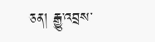ཅན། རྒྱུ་འབྲས་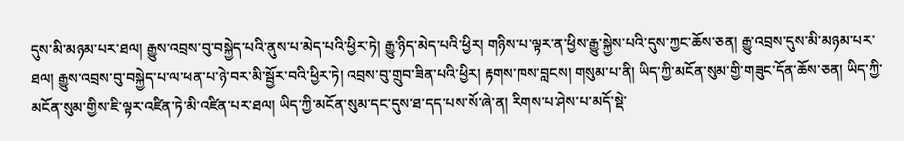དུས་མི་མཉམ་པར་ཐལ། རྒྱུས་འབྲས་བུ་བསྐྱེད་པའི་ནུས་པ་མེད་པའི་ཕྱིར་ཏེ། རྒྱུ་ཉིད་མེད་པའི་ཕྱིར། གཉིས་པ་ལྟར་ན་ཕྱིས་རྒྱུ་སྐྱེས་པའི་དུས་ཀྱང་ཆོས་ཅན། རྒྱུ་འབྲས་དུས་མི་མཉམ་པར་ཐལ། རྒྱུས་འབྲས་བུ་བསྐྱེད་པ་ལ་ཕན་པ་ཉེ་བར་མི་སྦྱོར་བའི་ཕྱིར་ཏེ། འབྲས་བུ་གྲུབ་ཟིན་པའི་ཕྱིར། རྟགས་ཁས་བླངས། གསུམ་པ་ནི། ཡིད་ཀྱི་མངོན་སུམ་གྱི་གཟུང་དོན་ཆོས་ཅན། ཡིད་ཀྱི་མངོན་སུམ་གྱིས་ཇི་ལྟར་འཛིན་ཏེ་མི་འཛིན་པར་ཐལ། ཡིད་ཀྱི་མངོན་སུམ་དང་དུས་ཐ་དད་པས་སོ་ཞེ་ན། རིགས་པ་ཤེས་པ་མདོ་སྡེ་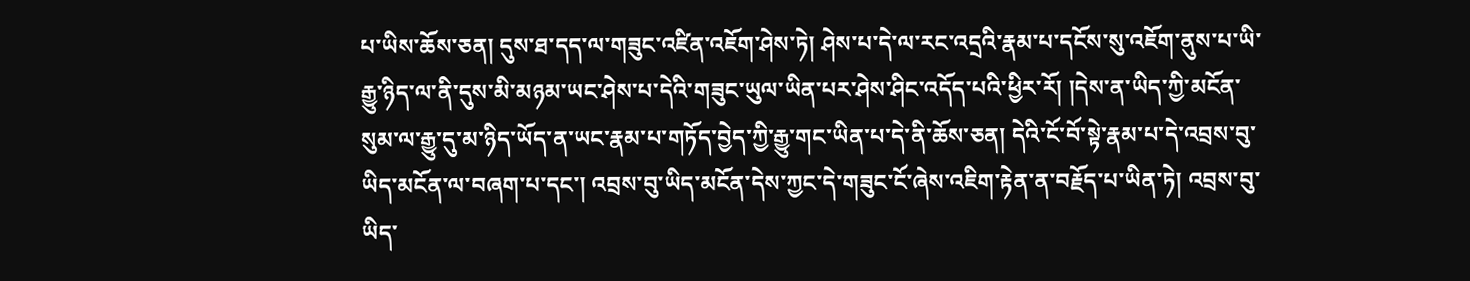པ་ཡིས་ཆོས་ཅན། དུས་ཐ་དད་ལ་གཟུང་འཛིན་འཇོག་ཤེས་ཏེ། ཤེས་པ་དེ་ལ་རང་འདྲའི་རྣམ་པ་དངོས་སུ་འཇོག་ནུས་པ་ཡི་རྒྱུ་ཉིད་ལ་ནི་དུས་མི་མཉམ་ཡང་ཤེས་པ་དེའི་གཟུང་ཡུལ་ཡིན་པར་ཤེས་ཤིང་འདོད་པའི་ཕྱིར་རོ། །དེས་ན་ཡིད་ཀྱི་མངོན་སུམ་ལ་རྒྱུ་དུ་མ་ཉིད་ཡོད་ན་ཡང་རྣམ་པ་གཏོད་བྱེད་ཀྱི་རྒྱུ་གང་ཡིན་པ་དེ་ནི་ཆོས་ཅན། དེའི་ངོ་བོ་སྟེ་རྣམ་པ་དེ་འབྲས་བུ་ཡིད་མངོན་ལ་བཞག་པ་དང་། འབྲས་བུ་ཡིད་མངོན་དེས་ཀྱང་དེ་གཟུང་ངོ་ཞེས་འཇིག་རྟེན་ན་བརྗོད་པ་ཡིན་ཏེ། འབྲས་བུ་ཡིད་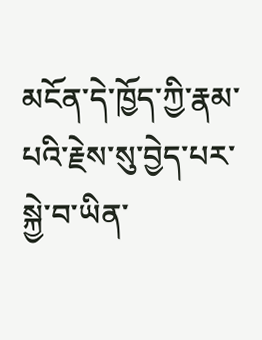མངོན་དེ་ཁྱོད་ཀྱི་རྣམ་པའི་རྗེས་སུ་བྱེད་པར་སྐྱེ་བ་ཡིན་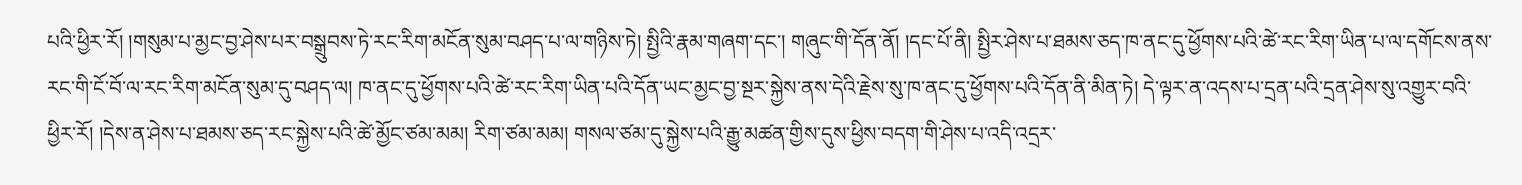པའི་ཕྱིར་རོ། །གསུམ་པ་མྱང་བྱ་ཤེས་པར་བསྒྲུབས་ཏེ་རང་རིག་མངོན་སུམ་བཤད་པ་ལ་གཉིས་ཏེ། སྤྱིའི་རྣམ་གཞག་དང་། གཞུང་གི་དོན་ནོ། །དང་པོ་ནི། སྤྱིར་ཤེས་པ་ཐམས་ཅད་ཁ་ནང་དུ་ཕྱོགས་པའི་ཚེ་རང་རིག་ཡིན་པ་ལ་དགོངས་ནས་རང་གི་ངོ་བོ་ལ་རང་རིག་མངོན་སུམ་དུ་བཤད་ལ། ཁ་ནང་དུ་ཕྱོགས་པའི་ཚེ་རང་རིག་ཡིན་པའི་དོན་ཡང་མྱང་བྱ་སྔར་སྐྱེས་ནས་དེའི་རྗེས་སུ་ཁ་ནང་དུ་ཕྱོགས་པའི་དོན་ནི་མིན་ཏེ། དེ་ལྟར་ན་འདས་པ་དྲན་པའི་དྲན་ཤེས་སུ་འགྱུར་བའི་ཕྱིར་རོ། །དེས་ན་ཤེས་པ་ཐམས་ཅད་རང་སྐྱེས་པའི་ཚེ་མྱོང་ཙམ་མམ། རིག་ཙམ་མམ། གསལ་ཙམ་དུ་སྐྱེས་པའི་རྒྱུ་མཚན་གྱིས་དུས་ཕྱིས་བདག་གི་ཤེས་པ་འདི་འདྲར་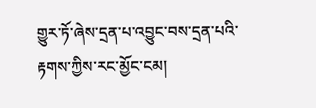གྱུར་ཏོ་ཞེས་དྲན་པ་འབྱུང་བས་དྲན་པའི་རྟགས་ཀྱིས་རང་མྱོང་ངམ།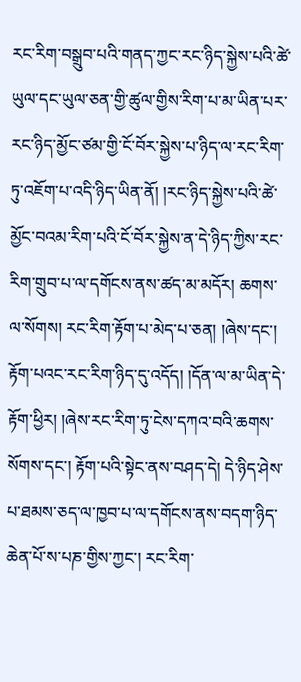རང་རིག་བསྒྲུབ་པའི་གནད་ཀྱང་རང་ཉིད་སྐྱེས་པའི་ཚེ་ཡུལ་དང་ཡུལ་ཅན་གྱི་ཚུལ་གྱིས་རིག་པ་མ་ཡིན་པར་རང་ཉིད་མྱོང་ཙམ་གྱི་ངོ་བོར་སྐྱེས་པ་ཉིད་ལ་རང་རིག་ཏུ་འཇོག་པ་འདི་ཉིད་ཡིན་ནོ། །རང་ཉིད་སྐྱེས་པའི་ཚེ་མྱོང་བའམ་རིག་པའི་ངོ་བོར་སྐྱེས་ན་དེ་ཉིད་ཀྱིས་རང་རིག་གྲུབ་པ་ལ་དགོངས་ནས་ཚད་མ་མདོར། ཆགས་ལ་སོགས། རང་རིག་རྟོག་པ་མེད་པ་ཅན། །ཞེས་དང་། རྟོག་པའང་རང་རིག་ཉིད་དུ་འདོད། །དོན་ལ་མ་ཡིན་དེ་རྟོག་ཕྱིར། །ཞེས་རང་རིག་ཏུ་ངེས་དཀའ་བའི་ཆགས་སོགས་དང་། རྟོག་པའི་སྟེང་ནས་བཤད་དེ། དེ་ཉིད་ཤེས་པ་ཐམས་ཅད་ལ་ཁྱབ་པ་ལ་དགོངས་ནས་བདག་ཉིད་ཆེན་པོ་ས་པཎ་གྱིས་ཀྱང་། རང་རིག་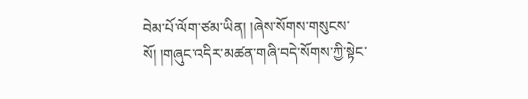བེམ་པོ་ལོག་ཙམ་ཡིན། །ཞེས་སོགས་གསུངས་སོ། །གཞུང་འདིར་མཚན་གཞི་བདེ་སོགས་ཀྱི་སྟེང་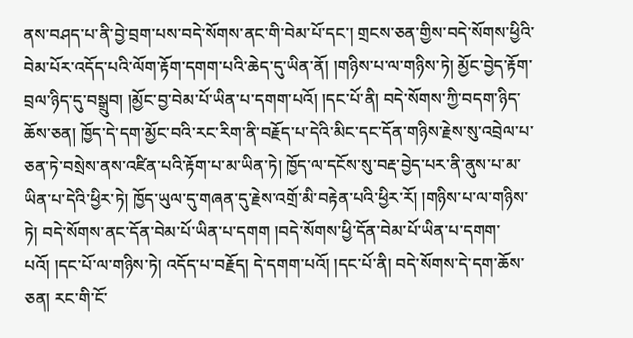ནས་བཤད་པ་ནི་བྱེ་བྲག་པས་བདེ་སོགས་ནང་གི་བེམ་པོ་དང་། གྲངས་ཅན་གྱིས་བདེ་སོགས་ཕྱིའི་བེམ་པོར་འདོད་པའི་ལོག་རྟོག་དགག་པའི་ཆེད་དུ་ཡིན་ནོ། །གཉིས་པ་ལ་གཉིས་ཏེ། མྱོང་བྱེད་རྟོག་བྲལ་ཉིད་དུ་བསྒྲུབ། །མྱོང་བྱ་བེམ་པོ་ཡིན་པ་དགག་པའོ། །དང་པོ་ནི། བདེ་སོགས་ཀྱི་བདག་ཉིད་ཆོས་ཅན། ཁྱོད་དེ་དག་མྱོང་བའི་རང་རིག་ནི་བརྗོད་པ་དེའི་མིང་དང་དོན་གཉིས་རྗེས་སུ་འབྲེལ་པ་ཅན་ཏེ་བསྲེས་ནས་འཛིན་པའི་རྟོག་པ་མ་ཡིན་ཏེ། ཁྱོད་ལ་དངོས་སུ་བརྡ་བྱེད་པར་ནི་ནུས་པ་མ་ཡིན་པ་དེའི་ཕྱིར་ཏེ། ཁྱོད་ཡུལ་དུ་གཞན་དུ་རྗེས་འགྲོ་མི་བརྟེན་པའི་ཕྱིར་རོ། །གཉིས་པ་ལ་གཉིས་ཏེ། བདེ་སོགས་ནང་དོན་བེམ་པོ་ཡིན་པ་དགག །བདེ་སོགས་ཕྱི་དོན་བེམ་པོ་ཡིན་པ་དགག་པའོ། །དང་པོ་ལ་གཉིས་ཏེ། འདོད་པ་བརྗོད། དེ་དགག་པའོ། །དང་པོ་ནི། བདེ་སོགས་དེ་དག་ཆོས་ཅན། རང་གི་ངོ་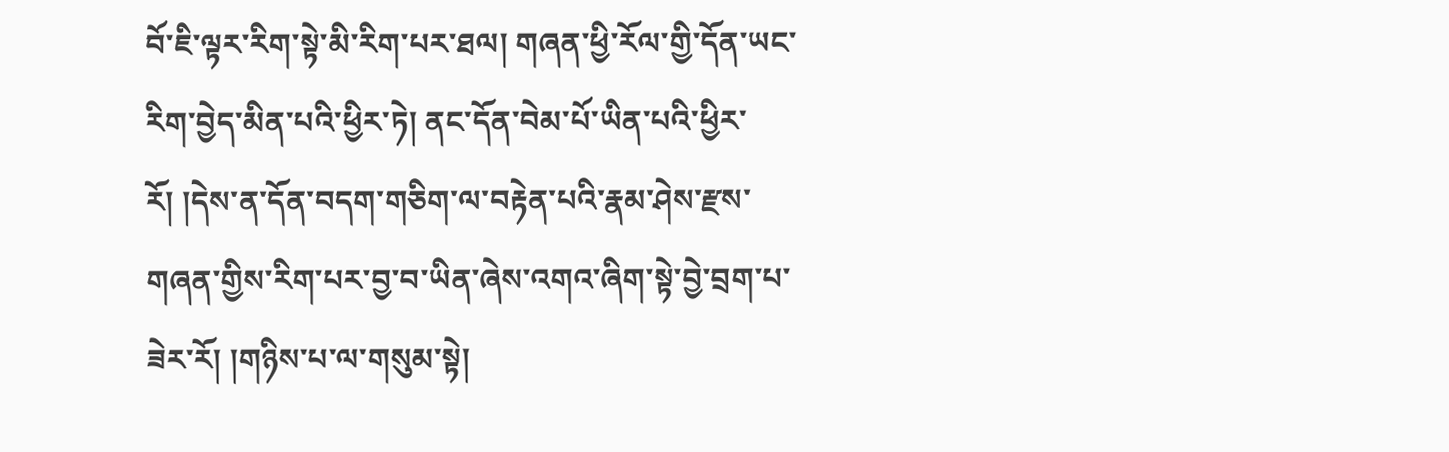བོ་ཇི་ལྟར་རིག་སྟེ་མི་རིག་པར་ཐལ། གཞན་ཕྱི་རོལ་གྱི་དོན་ཡང་རིག་བྱེད་མིན་པའི་ཕྱིར་ཏེ། ནང་དོན་བེམ་པོ་ཡིན་པའི་ཕྱིར་རོ། །དེས་ན་དོན་བདག་གཅིག་ལ་བརྟེན་པའི་རྣམ་ཤེས་རྫས་གཞན་གྱིས་རིག་པར་བྱ་བ་ཡིན་ཞེས་འགའ་ཞིག་སྟེ་བྱེ་བྲག་པ་ཟེར་རོ། །གཉིས་པ་ལ་གསུམ་སྟེ།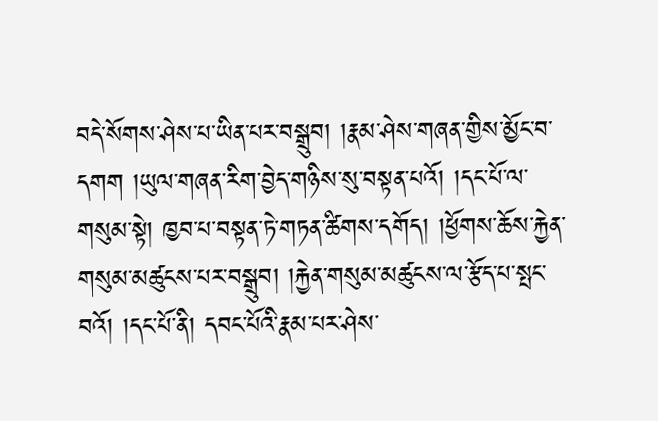བདེ་སོགས་ཤེས་པ་ཡིན་པར་བསྒྲུབ། །རྣམ་ཤེས་གཞན་གྱིས་མྱོང་བ་དགག །ཡུལ་གཞན་རིག་བྱེད་གཉིས་སུ་བསྟན་པའོ། །དང་པོ་ལ་གསུམ་སྟེ། ཁྱབ་པ་བསྟན་ཏེ་གཏན་ཚིགས་དགོད། །ཕྱོགས་ཆོས་རྐྱེན་གསུམ་མཚུངས་པར་བསྒྲུབ། །རྐྱེན་གསུམ་མཚུངས་ལ་རྩོད་པ་སྤང་བའོ། །དང་པོ་ནི། དབང་པོའི་རྣམ་པར་ཤེས་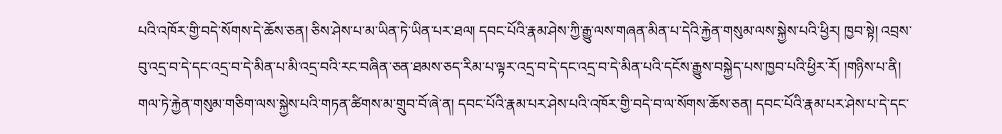པའི་འཁོར་གྱི་བདེ་སོགས་དེ་ཆོས་ཅན། ཅིས་ཤེས་པ་མ་ཡིན་ཏེ་ཡིན་པར་ཐལ། དབང་པོའི་རྣམ་ཤེས་ཀྱི་རྒྱུ་ལས་གཞན་མིན་པ་དེའི་རྐྱེན་གསུམ་ལས་སྐྱེས་པའི་ཕྱིར། ཁྱབ་སྟེ། འབྲས་བུ་འདྲ་བ་དེ་དང་འདྲ་བ་དེ་མིན་པ་མི་འདྲ་བའི་རང་བཞིན་ཅན་ཐམས་ཅད་རིམ་པ་ལྟར་འདྲ་བ་དེ་དང་འདྲ་བ་དེ་མིན་པའི་དངོས་རྒྱུས་བསྐྱེད་པས་ཁྱབ་པའི་ཕྱིར་རོ། །གཉིས་པ་ནི། གལ་ཏེ་རྐྱེན་གསུམ་གཅིག་ལས་སྐྱེས་པའི་གཏན་ཚིགས་མ་གྲུབ་བོ་ཞེ་ན། དབང་པོའི་རྣམ་པར་ཤེས་པའི་འཁོར་གྱི་བདེ་བ་ལ་སོགས་ཆོས་ཅན། དབང་པོའི་རྣམ་པར་ཤེས་པ་དེ་དང་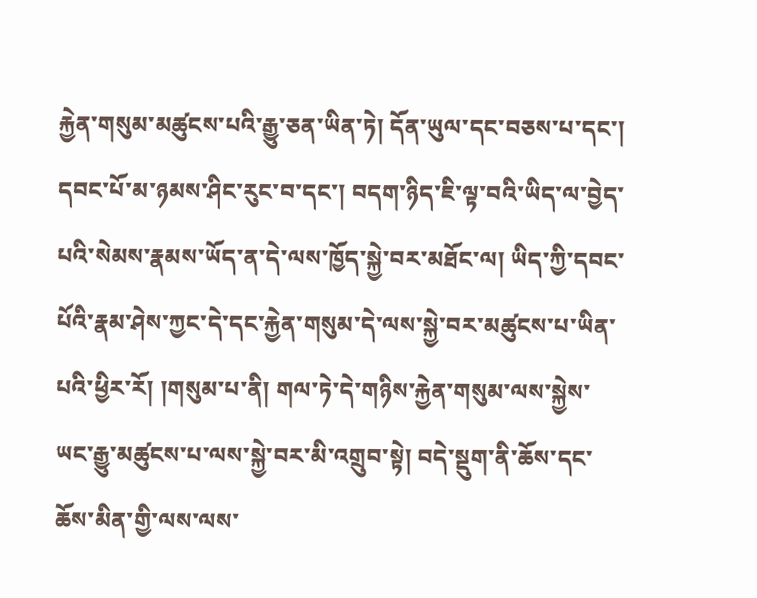རྐྱེན་གསུམ་མཚུངས་པའི་རྒྱུ་ཅན་ཡིན་ཏེ། དོན་ཡུལ་དང་བཅས་པ་དང་། དབང་པོ་མ་ཉམས་ཤིང་རུང་བ་དང་། བདག་ཉིད་ཇི་ལྟ་བའི་ཡིད་ལ་བྱེད་པའི་སེམས་རྣམས་ཡོད་ན་དེ་ལས་ཁྱོད་སྐྱེ་བར་མཐོང་ལ། ཡིད་ཀྱི་དབང་པོའི་རྣམ་ཤེས་ཀྱང་དེ་དང་རྐྱེན་གསུམ་དེ་ལས་སྐྱེ་བར་མཚུངས་པ་ཡིན་པའི་ཕྱིར་རོ། །གསུམ་པ་ནི། གལ་ཏེ་དེ་གཉིས་རྐྱེན་གསུམ་ལས་སྐྱེས་ཡང་རྒྱུ་མཚུངས་པ་ལས་སྐྱེ་བར་མི་འགྲུབ་སྟེ། བདེ་སྡུག་ནི་ཆོས་དང་ཆོས་མིན་གྱི་ལས་ལས་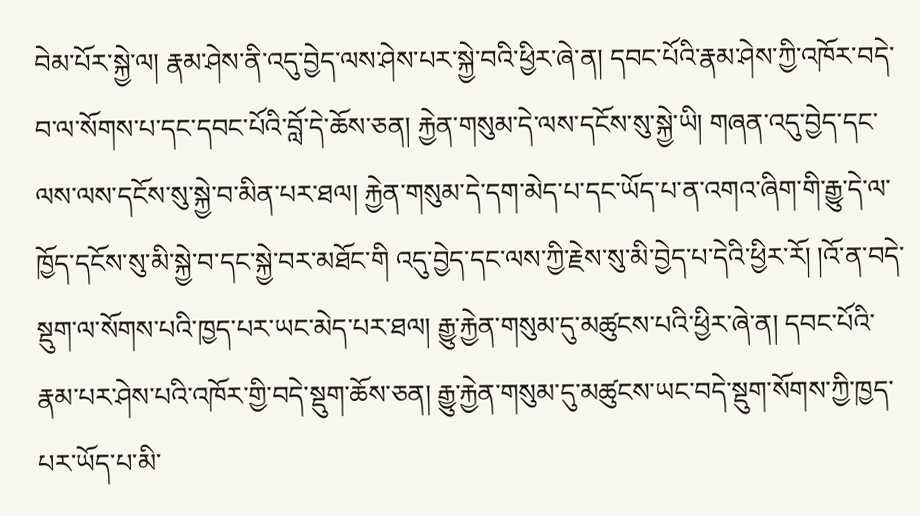བེམ་པོར་སྐྱེ་ལ། རྣམ་ཤེས་ནི་འདུ་བྱེད་ལས་ཤེས་པར་སྐྱེ་བའི་ཕྱིར་ཞེ་ན། དབང་པོའི་རྣམ་ཤེས་ཀྱི་འཁོར་བདེ་བ་ལ་སོགས་པ་དང་དབང་པོའི་བློ་དེ་ཆོས་ཅན། རྐྱེན་གསུམ་དེ་ལས་དངོས་སུ་སྐྱེ་ཡི། གཞན་འདུ་བྱེད་དང་ལས་ལས་དངོས་སུ་སྐྱེ་བ་མིན་པར་ཐལ། རྐྱེན་གསུམ་དེ་དག་མེད་པ་དང་ཡོད་པ་ན་འགའ་ཞིག་གི་རྒྱུ་དེ་ལ་ཁྱོད་དངོས་སུ་མི་སྐྱེ་བ་དང་སྐྱེ་བར་མཐོང་གི འདུ་བྱེད་དང་ལས་ཀྱི་རྗེས་སུ་མི་བྱེད་པ་དེའི་ཕྱིར་རོ། །འོ་ན་བདེ་སྡུག་ལ་སོགས་པའི་ཁྱད་པར་ཡང་མེད་པར་ཐལ། རྒྱུ་རྐྱེན་གསུམ་དུ་མཚུངས་པའི་ཕྱིར་ཞེ་ན། དབང་པོའི་རྣམ་པར་ཤེས་པའི་འཁོར་གྱི་བདེ་སྡུག་ཆོས་ཅན། རྒྱུ་རྐྱེན་གསུམ་དུ་མཚུངས་ཡང་བདེ་སྡུག་སོགས་ཀྱི་ཁྱད་པར་ཡོད་པ་མི་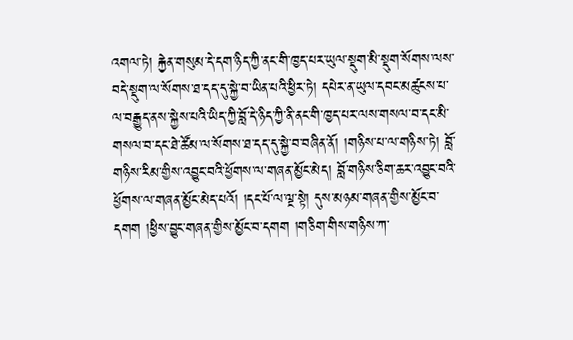འགལ་ཏེ། རྐྱེན་གསུམ་དེ་དག་ཉིད་ཀྱི་ནང་གི་ཁྱད་པར་ཡུལ་སྡུག་མི་སྡུག་སོགས་ལས་བདེ་སྡུག་ལ་སོགས་ཐ་དད་དུ་སྐྱེ་བ་ཡིན་པའི་ཕྱིར་ཏེ། དཔེར་ན་ཡུལ་དབང་མཚུངས་པ་ལ་བརྒྱུད་ནས་སྐྱེས་པའི་ཡིད་ཀྱི་བློ་དེ་ཉིད་ཀྱི་ནི་ནང་གི་ཁྱད་པར་ལས་གསལ་བ་དང་མི་གསལ་བ་དང་ཐེ་ཚོམ་ལ་སོགས་ཐ་དད་དུ་སྐྱེ་བ་བཞིན་ནོ། །གཉིས་པ་ལ་གཉིས་ཏེ། བློ་གཉིས་རིམ་གྱིས་འབྱུང་བའི་ཕྱོགས་ལ་གཞན་མྱོང་མེད། བློ་གཉིས་ཅིག་ཆར་འབྱུང་བའི་ཕྱོགས་ལ་གཞན་མྱོང་མེད་པའོ། །དང་པོ་ལ་ལྔ་སྟེ། དུས་མཉམ་གཞན་གྱིས་མྱོང་བ་དགག །ཕྱིས་བྱུང་གཞན་གྱིས་མྱོང་བ་དགག །གཅིག་གིས་གཉིས་ཀ་